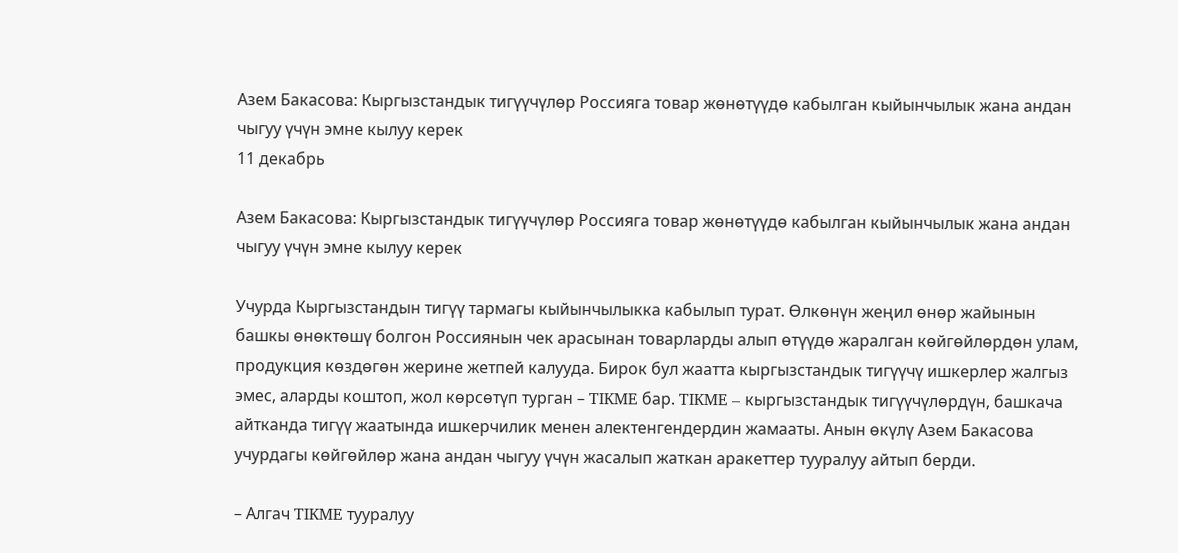Азем Бакасова: Кыргызстандык тигүүчүлөр Россияга товар жөнөтүүдө кабылган кыйынчылык жана андан чыгуу үчүн эмне кылуу керек
11 декабрь

Азем Бакасова: Кыргызстандык тигүүчүлөр Россияга товар жөнөтүүдө кабылган кыйынчылык жана андан чыгуу үчүн эмне кылуу керек

Учурда Кыргызстандын тигүү тармагы кыйынчылыкка кабылып турат. Өлкөнүн жеңил өнөр жайынын башкы өнөктөшү болгон Россиянын чек арасынан товарларды алып өтүүдө жаралган көйгөйлөрдөн улам, продукция көздөгөн жерине жетпей калууда. Бирок бул жаатта кыргызстандык тигүүчү ишкерлер жалгыз эмес, аларды коштоп, жол көрсөтүп турган – TIKME бар. TIKME – кыргызстандык тигүүчүлөрдүн, башкача айтканда тигүү жаатында ишкерчилик менен алектенгендердин жамааты. Анын өкүлү Азем Бакасова учурдагы көйгөйлөр жана андан чыгуу үчүн жасалып жаткан аракеттер тууралуу айтып берди.

– Алгач TIKME тууралуу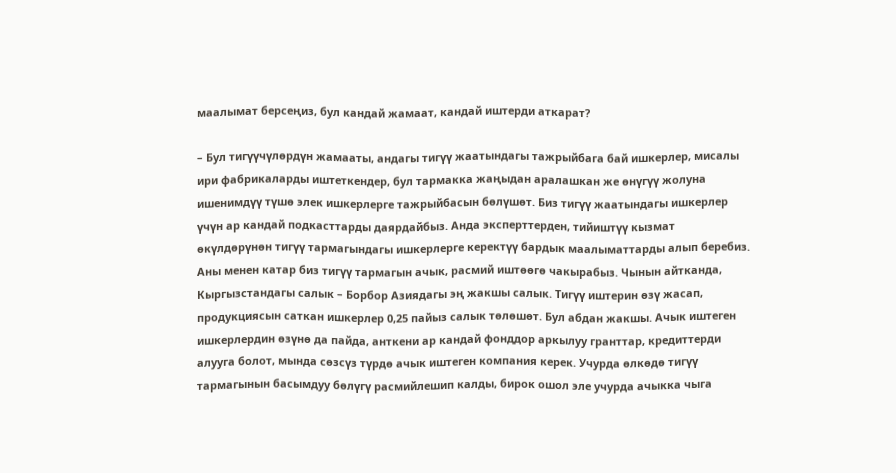маалымат берсеңиз, бул кандай жамаат, кандай иштерди аткарат?

– Бул тигүүчүлөрдүн жамааты, андагы тигүү жаатындагы тажрыйбага бай ишкерлер, мисалы ири фабрикаларды иштеткендер, бул тармакка жаңыдан аралашкан же өнүгүү жолуна ишенимдүү түшө элек ишкерлерге тажрыйбасын бөлүшөт. Биз тигүү жаатындагы ишкерлер үчүн ар кандай подкасттарды даярдайбыз. Анда эксперттерден, тийиштүү кызмат өкүлдөрүнөн тигүү тармагындагы ишкерлерге керектүү бардык маалыматтарды алып беребиз. Аны менен катар биз тигүү тармагын ачык, расмий иштөөгө чакырабыз. Чынын айтканда, Кыргызстандагы салык – Борбор Азиядагы эң жакшы салык. Тигүү иштерин өзү жасап, продукциясын саткан ишкерлер 0,25 пайыз салык төлөшөт. Бул абдан жакшы. Ачык иштеген ишкерлердин өзүнө да пайда, анткени ар кандай фонддор аркылуу гранттар, кредиттерди алууга болот, мында сөзсүз түрдө ачык иштеген компания керек. Учурда өлкөдө тигүү тармагынын басымдуу бөлүгү расмийлешип калды, бирок ошол эле учурда ачыкка чыга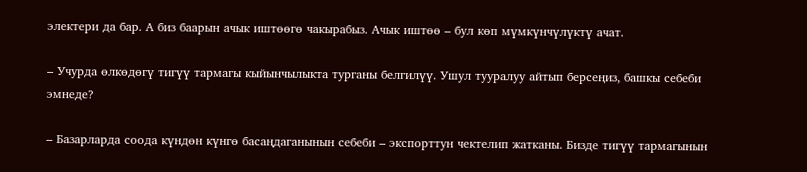электери да бар. А биз баарын ачык иштөөгө чакырабыз. Ачык иштөө – бул көп мүмкүнчүлүктү ачат.

– Учурда өлкөдөгү тигүү тармагы кыйынчылыкта турганы белгилүү. Ушул тууралуу айтып берсеңиз, башкы себеби эмнеде?

– Базарларда соода күндөн күнгө басаңдаганынын себеби – экспорттун чектелип жатканы. Бизде тигүү тармагынын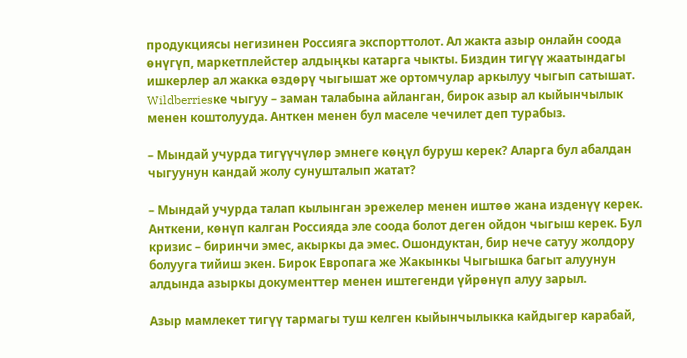продукциясы негизинен Россияга экспорттолот. Ал жакта азыр онлайн соода өнүгүп, маркетплейстер алдыңкы катарга чыкты. Биздин тигүү жаатындагы ишкерлер ал жакка өздөрү чыгышат же ортомчулар аркылуу чыгып сатышат. Wildberriesке чыгуу – заман талабына айланган, бирок азыр ал кыйынчылык менен коштолууда. Анткен менен бул маселе чечилет деп турабыз.

– Мындай учурда тигүүчүлөр эмнеге көңүл буруш керек? Аларга бул абалдан чыгуунун кандай жолу сунушталып жатат?

– Мындай учурда талап кылынган эрежелер менен иштөө жана изденүү керек. Анткени, көнүп калган Россияда эле соода болот деген ойдон чыгыш керек. Бул кризис – биринчи эмес, акыркы да эмес. Ошондуктан, бир нече сатуу жолдору болууга тийиш экен. Бирок Европага же Жакынкы Чыгышка багыт алуунун алдында азыркы документтер менен иштегенди үйрөнүп алуу зарыл.

Азыр мамлекет тигүү тармагы туш келген кыйынчылыкка кайдыгер карабай,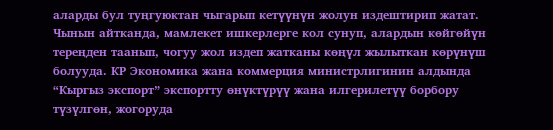аларды бул туңгуюктан чыгарып кетүүнүн жолун издештирип жатат. Чынын айтканда, мамлекет ишкерлерге кол сунуп, алардын көйгөйүн тереңден таанып, чогуу жол издеп жатканы көңүл жылыткан көрүнүш болууда. КР Экономика жана коммерция министрлигинин алдында “Кыргыз экспорт” экспортту өнүктүрүү жана илгерилетүү борбору түзүлгөн, жогоруда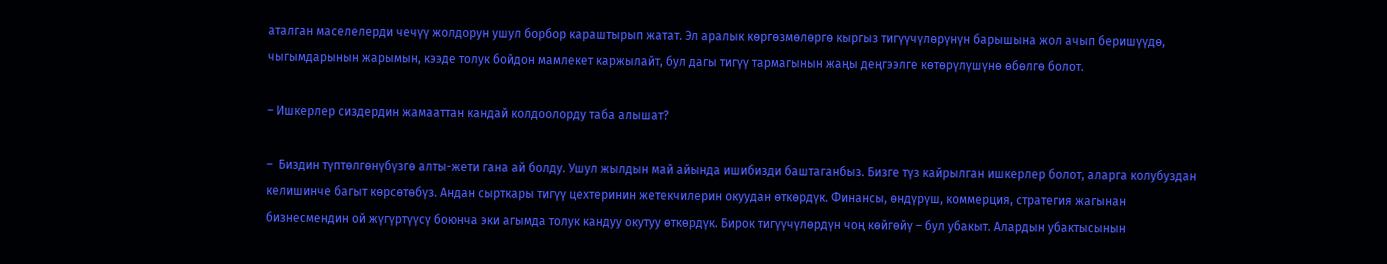аталган маселелерди чечүү жолдорун ушул борбор караштырып жатат. Эл аралык көргөзмөлөргө кыргыз тигүүчүлөрүнүн барышына жол ачып беришүүдө, чыгымдарынын жарымын, кээде толук бойдон мамлекет каржылайт, бул дагы тигүү тармагынын жаңы деңгээлге көтөрүлүшүнө өбөлгө болот.

– Ишкерлер сиздердин жамааттан кандай колдоолорду таба алышат?

–  Биздин түптөлгөнүбүзгө алты-жети гана ай болду. Ушул жылдын май айында ишибизди баштаганбыз. Бизге түз кайрылган ишкерлер болот, аларга колубуздан келишинче багыт көрсөтөбүз. Андан сырткары тигүү цехтеринин жетекчилерин окуудан өткөрдүк. Финансы, өндүрүш, коммерция, стратегия жагынан бизнесмендин ой жүгүртүүсү боюнча эки агымда толук кандуу окутуу өткөрдүк. Бирок тигүүчүлөрдүн чоң көйгөйү – бул убакыт. Алардын убактысынын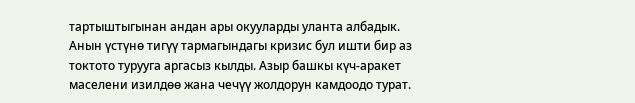тартыштыгынан андан ары окууларды уланта албадык. Анын үстүнө тигүү тармагындагы кризис бул ишти бир аз токтото турууга аргасыз кылды. Азыр башкы күч-аракет маселени изилдөө жана чечүү жолдорун камдоодо турат.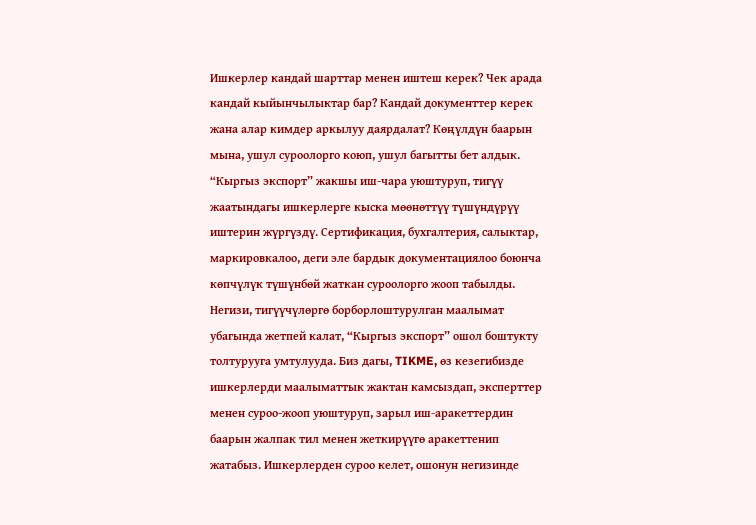Ишкерлер кандай шарттар менен иштеш керек? Чек арада кандай кыйынчылыктар бар? Кандай документтер керек жана алар кимдер аркылуу даярдалат? Көңүлдүн баарын мына, ушул суроолорго коюп, ушул багытты бет алдык. “Кыргыз экспорт” жакшы иш-чара уюштуруп, тигүү жаатындагы ишкерлерге кыска мөөнөттүү түшүндүрүү иштерин жүргүздү. Сертификация, бухгалтерия, салыктар, маркировкалоо, деги эле бардык документациялоо боюнча көпчүлүк түшүнбөй жаткан суроолорго жооп табылды. Негизи, тигүүчүлөргө борборлоштурулган маалымат убагында жетпей калат, “Кыргыз экспорт” ошол боштукту толтурууга умтулууда. Биз дагы, TIKME, өз кезегибизде ишкерлерди маалыматтык жактан камсыздап, эксперттер менен суроо-жооп уюштуруп, зарыл иш-аракеттердин баарын жалпак тил менен жеткирүүгө аракеттенип жатабыз. Ишкерлерден суроо келет, ошонун негизинде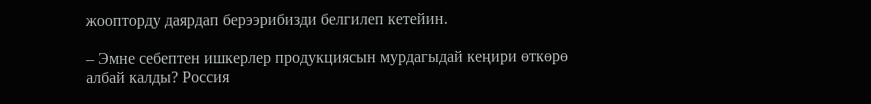жоопторду даярдап берээрибизди белгилеп кетейин.

– Эмне себептен ишкерлер продукциясын мурдагыдай кеңири өткөрө албай калды? Россия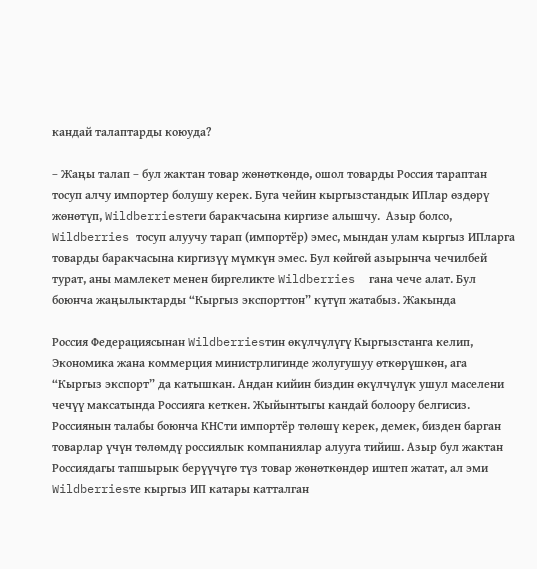кандай талаптарды коюуда?

– Жаңы талап – бул жактан товар жөнөткөндө, ошол товарды Россия тараптан тосуп алчу импортер болушу керек. Буга чейин кыргызстандык ИПлар өздөрү жөнөтүп, Wildberriesтеги баракчасына киргизе алышчу.  Азыр болсо, Wildberries тосуп алуучу тарап (импортёр) эмес, мындан улам кыргыз ИПларга товарды баракчасына киргизүү мүмкүн эмес. Бул көйгөй азырынча чечилбей турат, аны мамлекет менен биргеликте Wildberries  гана чече алат. Бул боюнча жаңылыктарды “Кыргыз экспорттон” күтүп жатабыз. Жакында

Россия Федерациясынан Wildberriesтин өкүлчүлүгү Кыргызстанга келип, Экономика жана коммерция министрлигинде жолугушуу өткөрүшкөн, ага “Кыргыз экспорт” да катышкан. Андан кийин биздин өкүлчүлүк ушул маселени чечүү максатында Россияга кеткен. Жыйынтыгы кандай болоору белгисиз. Россиянын талабы боюнча КНСти импортёр төлөшү керек, демек, бизден барган товарлар үчүн төлөмдү россиялык компаниялар алууга тийиш. Азыр бул жактан Россиядагы тапшырык берүүчүгө түз товар жөнөткөндөр иштеп жатат, ал эми Wildberriesте кыргыз ИП катары катталган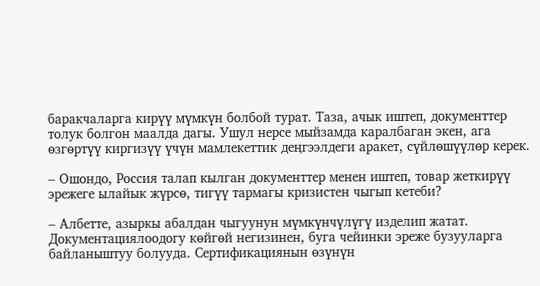баракчаларга кирүү мүмкүн болбой турат. Таза, ачык иштеп, документтер толук болгон маалда дагы. Ушул нерсе мыйзамда каралбаган экен, ага өзгөртүү киргизүү үчүн мамлекеттик деңгээлдеги аракет, сүйлөшүүлөр керек.

– Ошондо, Россия талап кылган документтер менен иштеп, товар жеткирүү эрежеге ылайык жүрсө, тигүү тармагы кризистен чыгып кетеби?

– Албетте, азыркы абалдан чыгуунун мүмкүнчүлүгү изделип жатат. Документациялоодогу көйгөй негизинен, буга чейинки эреже бузууларга байланыштуу болууда. Сертификациянын өзүнүн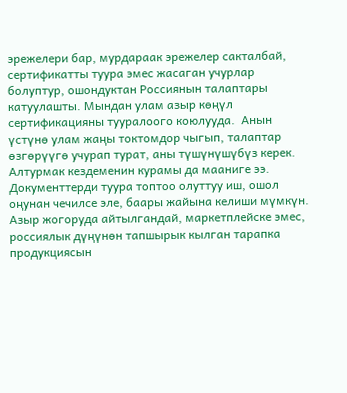эрежелери бар, мурдараак эрежелер сакталбай, сертификатты туура эмес жасаган учурлар болуптур, ошондуктан Россиянын талаптары катуулашты. Мындан улам азыр көңүл сертификацияны тууралоого коюлууда.  Анын үстүнө улам жаңы токтомдор чыгып, талаптар өзгөрүүгө учурап турат, аны түшүнүшүбүз керек. Алтурмак кездеменин курамы да мааниге ээ. Документтерди туура топтоо олуттуу иш, ошол оңунан чечилсе эле, баары жайына келиши мүмкүн. Азыр жогоруда айтылгандай, маркетплейске эмес, россиялык дүңүнөн тапшырык кылган тарапка продукциясын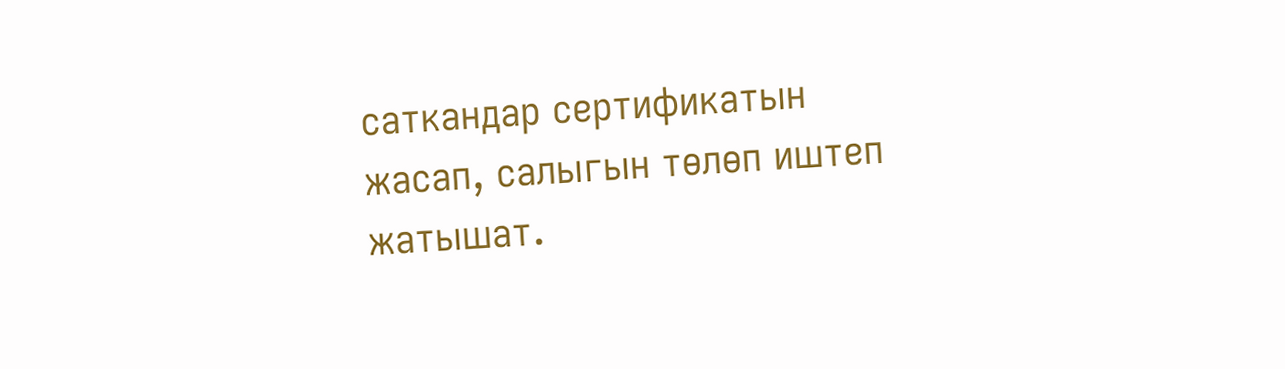саткандар сертификатын жасап, салыгын төлөп иштеп жатышат.